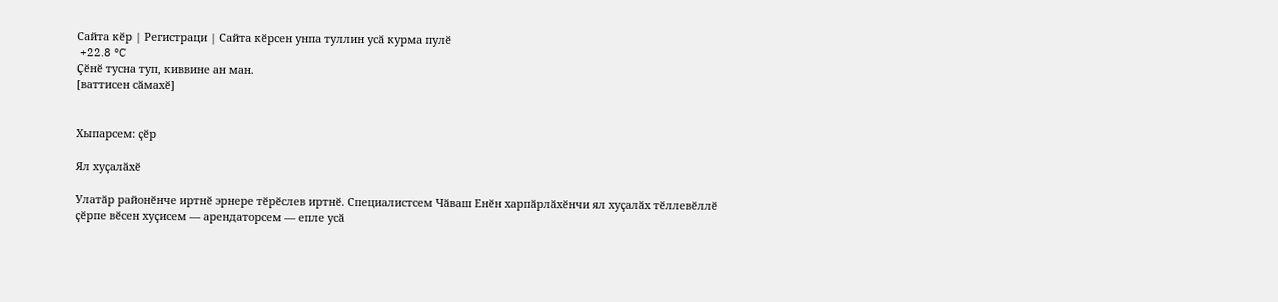Сайта кӗр | Регистраци | Сайта кӗрсен унпа туллин усӑ курма пулӗ
 +22.8 °C
Ҫӗнӗ тусна туп, киввине ан ман.
[ваттисен сӑмахӗ]


Хыпарсем: ҫӗр

Ял хуҫалӑхӗ

Улатӑр районӗнче иртнӗ эрнере тӗрӗслев иртнӗ. Специалистсем Чӑваш Енӗн харпӑрлӑхӗнчи ял хуҫалӑх тӗллевӗллӗ ҫӗрпе вӗсен хуҫисем — арендаторсем — епле усӑ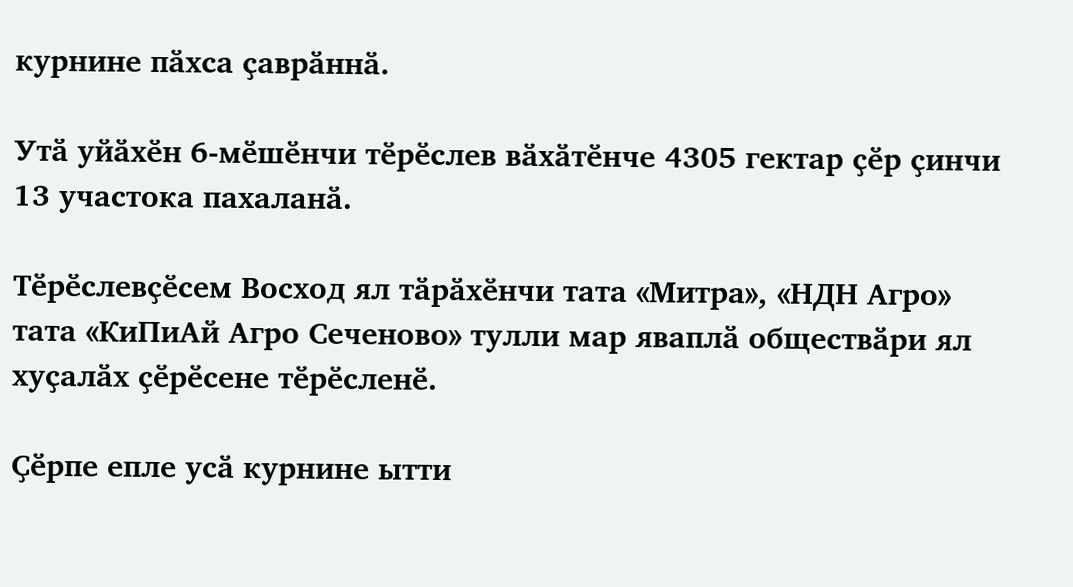курнине пӑхса ҫаврӑннӑ.

Утӑ уйӑхӗн 6-мӗшӗнчи тӗрӗслев вӑхӑтӗнче 4305 гектар ҫӗр ҫинчи 13 участока пахаланӑ.

Тӗрӗслевҫӗсем Восход ял тӑрӑхӗнчи тата «Митра», «НДН Агро» тата «КиПиАй Агро Сеченово» тулли мар яваплӑ обществӑри ял хуҫалӑх ҫӗрӗсене тӗрӗсленӗ.

Ҫӗрпе епле усӑ курнине ытти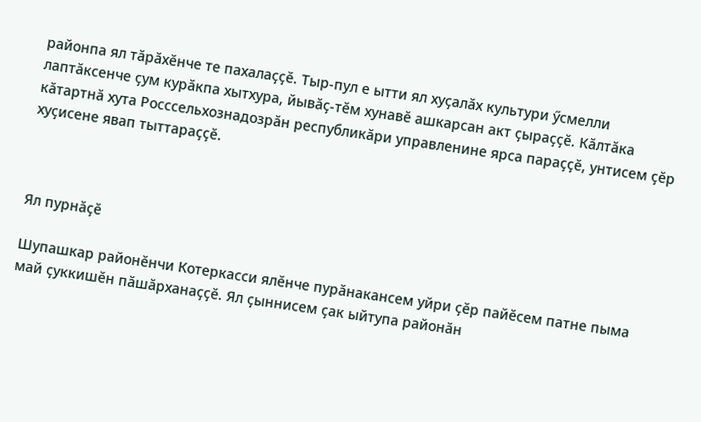районпа ял тӑрӑхӗнче те пахалаҫҫӗ. Тыр-пул е ытти ял хуҫалӑх культури ӳсмелли лаптӑксенче ҫум курӑкпа хытхура, йывӑҫ-тӗм хунавӗ ашкарсан акт ҫыраҫҫӗ. Кӑлтӑка кӑтартнӑ хута Росссельхознадозрӑн республикӑри управленине ярса параҫҫӗ, унтисем ҫӗр хуҫисене явап тыттараҫҫӗ.



Ял пурнӑҫӗ

Шупашкар районӗнчи Котеркасси ялӗнче пурӑнакансем уйри ҫӗр пайӗсем патне пыма май ҫуккишӗн пӑшӑрханаҫҫӗ. Ял ҫыннисем ҫак ыйтупа районӑн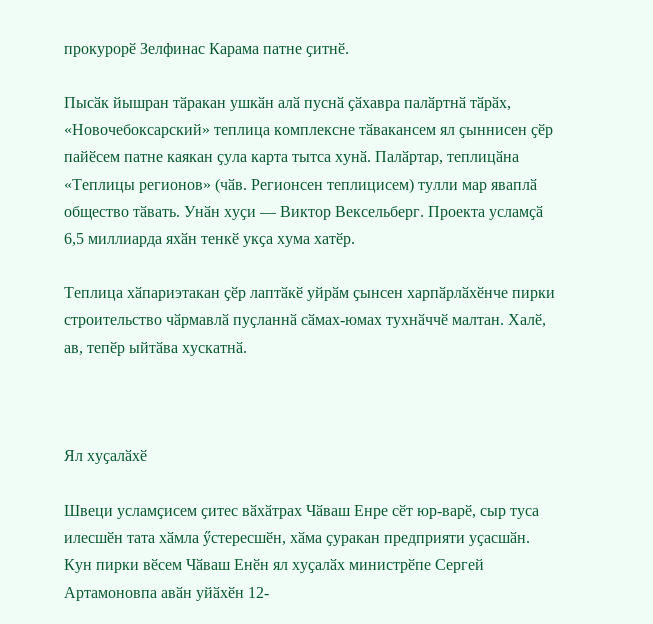прокурорӗ Зелфинас Карама патне ҫитнӗ.

Пысӑк йышран тӑракан ушкӑн алӑ пуснӑ ҫӑхавра палӑртнӑ тӑрӑх, «Новочебоксарский» теплица комплексне тӑвакансем ял ҫыннисен ҫӗр пайӗсем патне каякан ҫула карта тытса хунӑ. Палӑртар, теплицӑна «Теплицы регионов» (чӑв. Регионсен теплицисем) тулли мар яваплӑ общество тӑвать. Унӑн хуҫи — Виктор Вексельберг. Проекта усламҫӑ 6,5 миллиарда яхӑн тенкӗ укҫа хума хатӗр.

Теплица хӑпариэтакан ҫӗр лаптӑкӗ уйрӑм ҫынсен харпӑрлӑхӗнче пирки строительство чӑрмавлӑ пуҫланнӑ сӑмах-юмах тухнӑччӗ малтан. Халӗ, ав, тепӗр ыйтӑва хускатнӑ.



Ял хуҫалӑхӗ

Швеци усламҫисем ҫитес вӑхӑтрах Чӑваш Енре сӗт юр-варӗ, сыр туса илесшӗн тата хӑмла ӳстересшӗн, хӑма ҫуракан предприяти уҫасшӑн. Кун пирки вӗсем Чӑваш Енӗн ял хуҫалӑх министрӗпе Сергей Артамоновпа авӑн уйӑхӗн 12-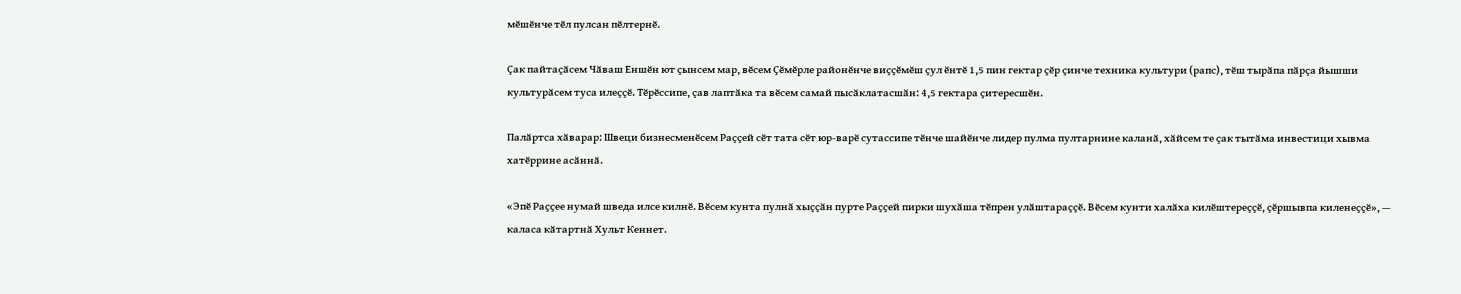мӗшӗнче тӗл пулсан пӗлтернӗ.

Ҫак пайтаҫӑсем Чӑваш Еншӗн ют ҫынсем мар, вӗсем Ҫӗмӗрле районӗнче виҫҫӗмӗш ҫул ӗнтӗ 1,5 пин гектар ҫӗр ҫинче техника культури (рапс), тӗш тырӑпа пӑрҫа йышши культурӑсем туса илеҫҫӗ. Тӗрӗссипе, ҫав лаптӑка та вӗсем самай пысӑклатасшӑн: 4,5 гектара ҫитересшӗн.

Палӑртса хӑварар: Швеци бизнесменӗсем Раҫҫей сӗт тата сӗт юр-варӗ сутассипе тӗнче шайӗнче лидер пулма пултарнине каланӑ, хӑйсем те ҫак тытӑма инвестици хывма хатӗррине асӑннӑ.

«Эпӗ Раҫҫее нумай шведа илсе килнӗ. Вӗсем кунта пулнӑ хыҫҫӑн пурте Раҫҫей пирки шухӑша тӗпрен улӑштараҫҫӗ. Вӗсем кунти халӑха килӗштереҫҫӗ, ҫӗршывпа киленеҫҫӗ», — каласа кӑтартнӑ Хульт Кеннет.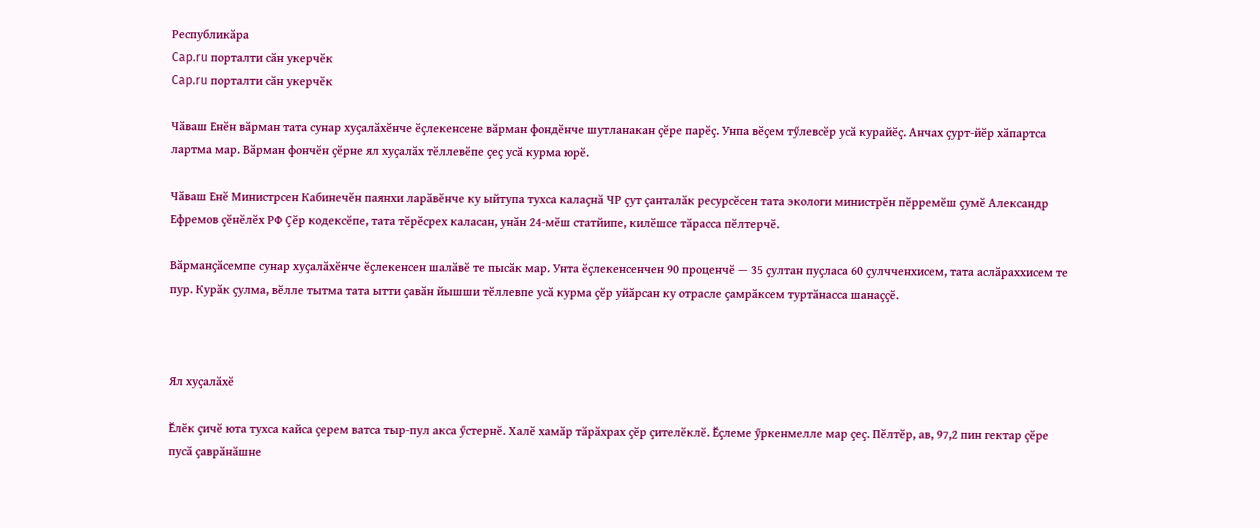Республикӑра
Cap.ru порталти сӑн укерчӗк
Cap.ru порталти сӑн укерчӗк

Чӑваш Енӗн вӑрман тата сунар хуҫалӑхӗнче ӗҫлекенсене вӑрман фондӗнче шутланакан ҫӗре парӗҫ. Унпа вӗҫем тӳлевсӗр усӑ курайӗҫ. Анчах ҫурт-йӗр хӑпартса лартма мар. Вӑрман фончӗн ҫӗрне ял хуҫалӑх тӗллевӗпе ҫеҫ усӑ курма юрӗ.

Чӑваш Енӗ Министрсен Кабинечӗн паянхи ларӑвӗнче ку ыйтупа тухса калаҫнӑ ЧР ҫут ҫанталӑк ресурсӗсен тата экологи министрӗн пӗрремӗш ҫумӗ Александр Ефремов ҫӗнӗлӗх РФ Ҫӗр кодексӗпе, тата тӗрӗсрех каласан, унӑн 24-мӗш статйипе, килӗшсе тӑрасса пӗлтерчӗ.

Вӑрманҫӑсемпе сунар хуҫалӑхӗнче ӗҫлекенсен шалӑвӗ те пысӑк мар. Унта ӗҫлекенсенчен 90 проценчӗ — 35 ҫултан пуҫласа 60 ҫулчченхисем, тата аслӑраххисем те пур. Курӑк ҫулма, вӗлле тытма тата ытти ҫавӑн йышши тӗллевпе усӑ курма ҫӗр уйӑрсан ку отрасле ҫамрӑксем туртӑнасса шанаҫҫӗ.



Ял хуҫалӑхӗ

Ӗлӗк ҫичӗ юта тухса кайса ҫерем ватса тыр-пул акса ӳстернӗ. Халӗ хамӑр тӑрӑхрах ҫӗр ҫителӗклӗ. Ӗҫлеме ӳркенмелле мар ҫеҫ. Пӗлтӗр, ав, 97,2 пин гектар ҫӗре пусӑ ҫаврӑнӑшне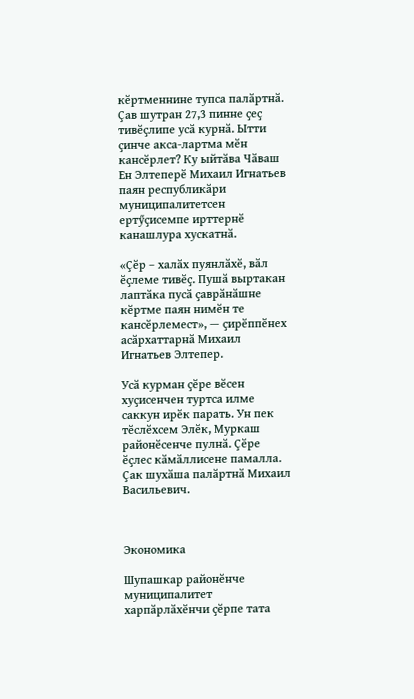кӗртменнине тупса палӑртнӑ. Ҫав шутран 27,3 пинне ҫеҫ тивӗҫлипе усӑ курнӑ. Ытти ҫинче акса-лартма мӗн кансӗрлет? Ку ыйтӑва Чӑваш Ен Элтеперӗ Михаил Игнатьев паян республикӑри муниципалитетсен ертӳҫисемпе ирттернӗ канашлура хускатнӑ.

«Ҫӗр – халӑх пуянлӑхӗ, вӑл ӗҫлеме тивӗҫ. Пушӑ выртакан лаптӑка пусӑ ҫаврӑнӑшне кӗртме паян нимӗн те кансӗрлемест», — ҫирӗппӗнех асӑрхаттарнӑ Михаил Игнатьев Элтепер.

Усӑ курман ҫӗре вӗсен хуҫисенчен туртса илме саккун ирӗк парать. Ун пек тӗслӗхсем Элӗк, Муркаш районӗсенче пулнӑ. Ҫӗре ӗҫлес кӑмӑллисене памалла. Ҫак шухӑша палӑртнӑ Михаил Васильевич.



Экономика

Шупашкар районӗнче муниципалитет харпӑрлӑхӗнчи ҫӗрпе тата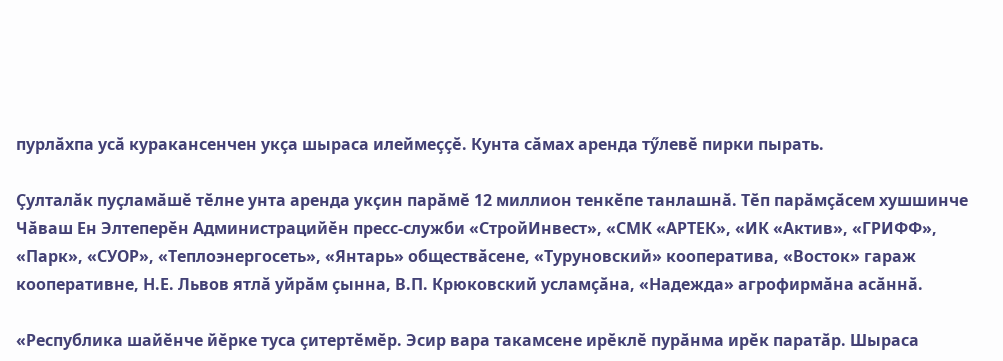пурлӑхпа усӑ куракансенчен укҫа шыраса илеймеҫҫӗ. Кунта сӑмах аренда тӳлевӗ пирки пырать.

Ҫулталӑк пуҫламӑшӗ тӗлне унта аренда укҫин парӑмӗ 12 миллион тенкӗпе танлашнӑ. Тӗп парӑмҫӑсем хушшинче Чӑваш Ен Элтеперӗн Администрацийӗн пресс-служби «СтройИнвест», «СМК «АРТЕК», «ИК «Актив», «ГРИФФ», «Парк», «СУОР», «Теплоэнергосеть», «Янтарь» обществӑсене, «Туруновский» кооператива, «Восток» гараж кооперативне, Н.Е. Львов ятлӑ уйрӑм ҫынна, В.П. Крюковский усламҫӑна, «Надежда» агрофирмӑна асӑннӑ.

«Республика шайӗнче йӗрке туса ҫитертӗмӗр. Эсир вара такамсене ирӗклӗ пурӑнма ирӗк паратӑр. Шыраса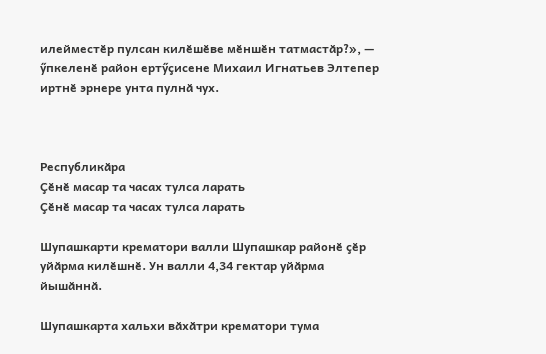илейместӗр пулсан килӗшӗве мӗншӗн татмастӑр?», — ӳпкеленӗ район ертӳҫисене Михаил Игнатьев Элтепер иртнӗ эрнере унта пулнӑ чух.



Республикӑра
Ҫӗнӗ масар та часах тулса ларать
Ҫӗнӗ масар та часах тулса ларать

Шупашкарти крематори валли Шупашкар районӗ ҫӗр уйӑрма килӗшнӗ. Ун валли 4,34 гектар уйӑрма йышӑннӑ.

Шупашкарта хальхи вӑхӑтри крематори тума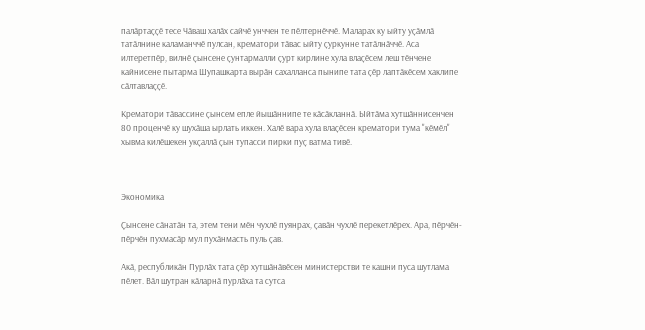палӑртаҫҫӗ тесе Чӑваш халӑх сайчӗ унччен те пӗлтернӗччӗ. Маларах ку ыйту уҫӑмлӑ татӑлнине каламанччӗ пулсан, крематори тӑвас ыйту ҫуркунне татӑлнӑччӗ. Аса илтеретпӗр, вилнӗ ҫынсене ҫунтармалли ҫурт кирлине хула влаҫӗсем леш тӗнчене кайнисене пытарма Шупашкарта вырӑн сахалланса пынипе тата ҫӗр лаптӑкӗсем хаклипе сӑлтавлаҫҫӗ.

Крематори тӑвассине ҫынсем епле йышӑннипе те кӑсӑкланнӑ. Ыйтӑма хутшӑннисенчен 80 проценчӗ ку шухӑша ырлать иккен. Халӗ вара хула влаҫӗсен крематори тума "кӗмӗл" хывма килӗшекен укҫаллӑ ҫын тупасси пирки пуҫ ватма тивӗ.



Экономика

Ҫынсене сӑнатӑн та, этем тени мӗн чухлӗ пуянрах, ҫавӑн чухлӗ перекетлӗрех. Ара, пӗрчӗн-пӗрчӗн пухмасӑр мул пухӑнмасть пуль ҫав.

Акӑ, республикӑн Пурлӑх тата ҫӗр хутшӑнӑвӗсен министерстви те кашни пуса шутлама пӗлет. Вӑл шутран кӑларнӑ пурлӑха та сутса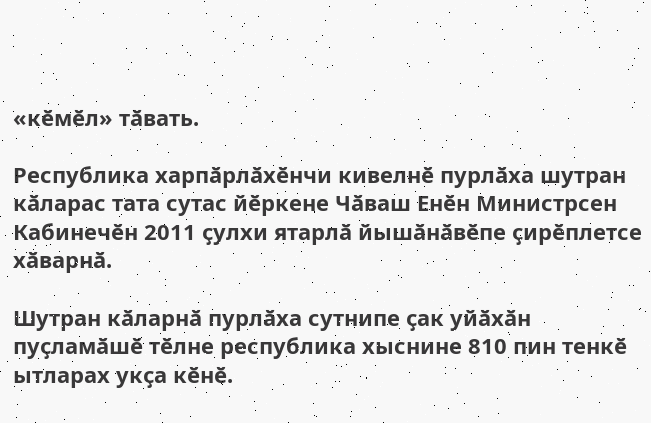«кӗмӗл» тӑвать.

Республика харпӑрлӑхӗнчи кивелнӗ пурлӑха шутран кӑларас тата сутас йӗркене Чӑваш Енӗн Министрсен Кабинечӗн 2011 ҫулхи ятарлӑ йышӑнӑвӗпе ҫирӗплетсе хӑварнӑ.

Шутран кӑларнӑ пурлӑха сутнипе ҫак уйӑхӑн пуҫламӑшӗ тӗлне республика хыснине 810 пин тенкӗ ытларах укҫа кӗнӗ.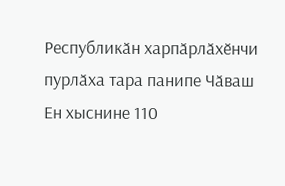Республикӑн харпӑрлӑхӗнчи пурлӑха тара панипе Чӑваш Ен хыснине 110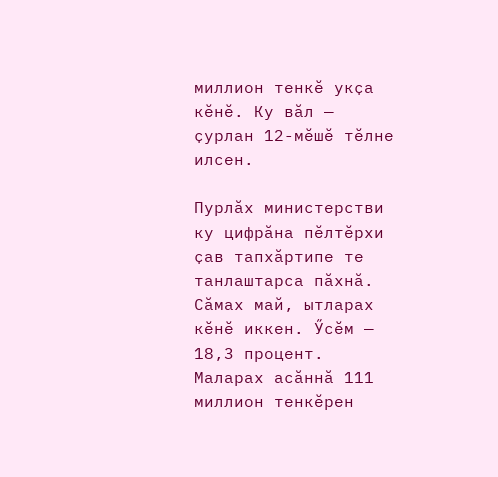миллион тенкӗ укҫа кӗнӗ. Ку вӑл — ҫурлан 12-мӗшӗ тӗлне илсен.

Пурлӑх министерстви ку цифрӑна пӗлтӗрхи ҫав тапхӑртипе те танлаштарса пӑхнӑ. Сӑмах май, ытларах кӗнӗ иккен. Ӳсӗм — 18,3 процент. Маларах асӑннӑ 111 миллион тенкӗрен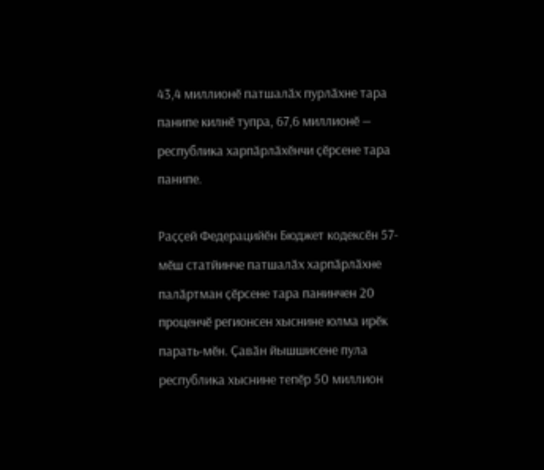43,4 миллионӗ патшалӑх пурлӑхне тара панипе килнӗ тупра, 67,6 миллионӗ — республика харпӑрлӑхӗнчи ҫӗрсене тара панипе.

Раҫҫей Федерацийӗн Бюджет кодексӗн 57-мӗш статйинче патшалӑх харпӑрлӑхне палӑртман ҫӗрсене тара панинчен 20 проценчӗ регионсен хыснине юлма ирӗк парать-мӗн. Ҫавӑн йышшисене пула республика хыснине тепӗр 50 миллион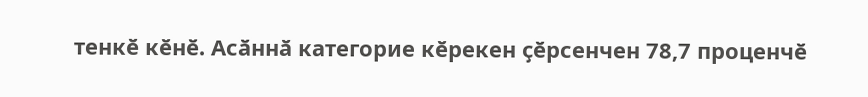тенкӗ кӗнӗ. Асӑннӑ категорие кӗрекен ҫӗрсенчен 78,7 проценчӗ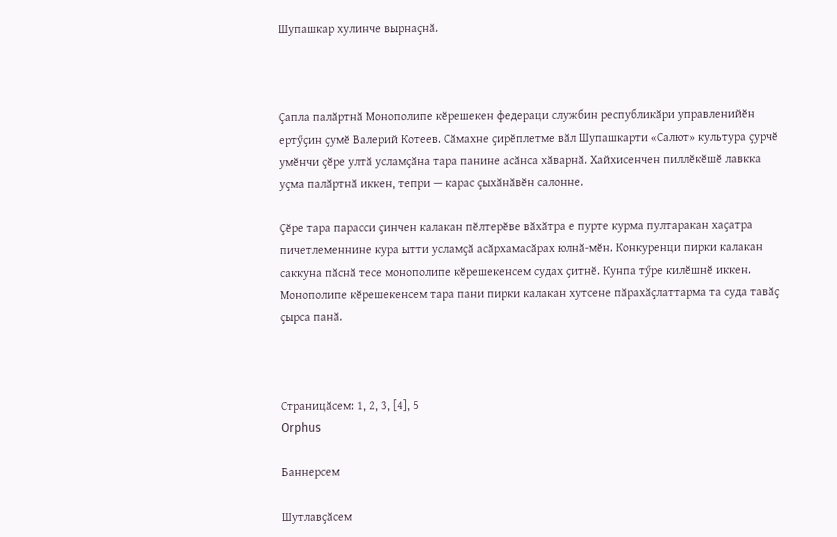Шупашкар хулинче вырнаҫнӑ.



Ҫапла палӑртнӑ Монополипе кӗрешекен федераци службин республикӑри управленийӗн ертӳҫин ҫумӗ Валерий Котеев. Сӑмахне ҫирӗплетме вӑл Шупашкарти «Салют» культура ҫурчӗ умӗнчи ҫӗре ултӑ усламҫӑна тара панине асӑнса хӑварнӑ. Хайхисенчен пиллӗкӗшӗ лавкка уҫма палӑртнӑ иккен, тепри — карас ҫыхӑнӑвӗн салонне.

Ҫӗре тара парасси ҫинчен калакан пӗлтерӗве вӑхӑтра е пурте курма пултаракан хаҫатра пичетлеменнине кура ытти усламҫӑ асӑрхамасӑрах юлнӑ-мӗн. Конкуренци пирки калакан саккуна пӑснӑ тесе монополипе кӗрешекенсем судах ҫитнӗ. Кунпа тӳре килӗшнӗ иккен. Монополипе кӗрешекенсем тара пани пирки калакан хутсене пӑрахӑҫлаттарма та суда тавӑҫ ҫырса панӑ.



Страницӑсем: 1, 2, 3, [4], 5
Orphus

Баннерсем

Шутлавҫӑсем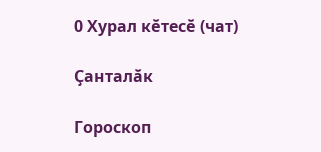0 Хурал кӗтесӗ (чат)

Ҫанталӑк

Гороскоп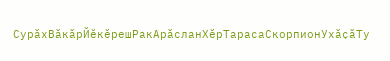СурӑхВӑкӑрЙӗкӗрешРакАрӑсланХӗрТарасаСкорпионУхӑҫӑТу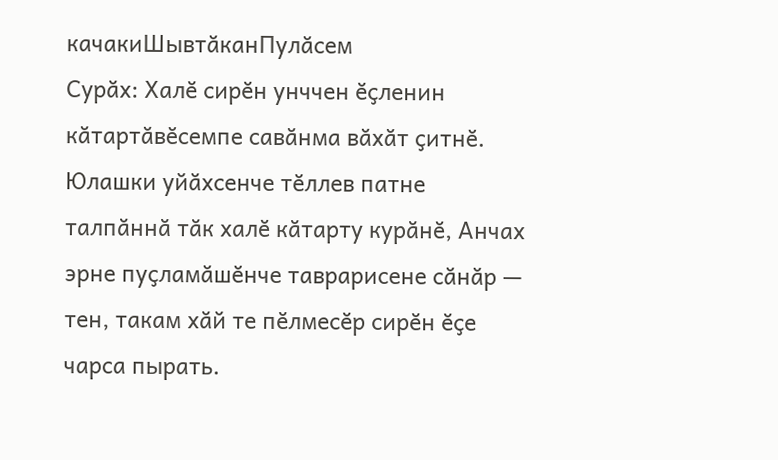качакиШывтӑканПулӑсем
Сурӑх: Халӗ сирӗн унччен ӗҫленин кӑтартӑвӗсемпе савӑнма вӑхӑт ҫитнӗ. Юлашки уйӑхсенче тӗллев патне талпӑннӑ тӑк халӗ кӑтарту курӑнӗ, Анчах эрне пуҫламӑшӗнче таврарисене сӑнӑр — тен, такам хӑй те пӗлмесӗр сирӗн ӗҫе чарса пырать.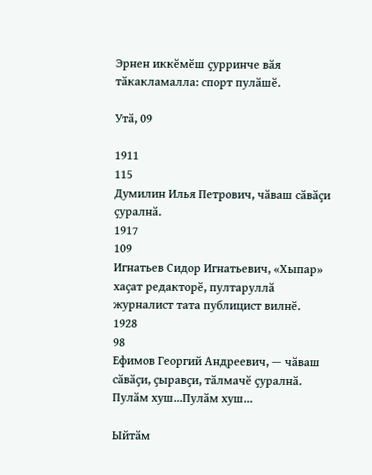Эрнен иккӗмӗш ҫурринче вӑя тӑкакламалла: спорт пулӑшӗ.

Утӑ, 09

1911
115
Думилин Илья Петрович, чӑваш сӑвӑҫи ҫуралнӑ.
1917
109
Игнатьев Сидор Игнатьевич, «Хыпар» хаҫат редакторӗ, пултаруллӑ журналист тата публицист вилнӗ.
1928
98
Ефимов Георгий Андреевич, — чӑваш сӑвӑҫи, ҫыравҫи, тӑлмачӗ ҫуралнӑ.
Пулӑм хуш...Пулӑм хуш...

Ыйтӑм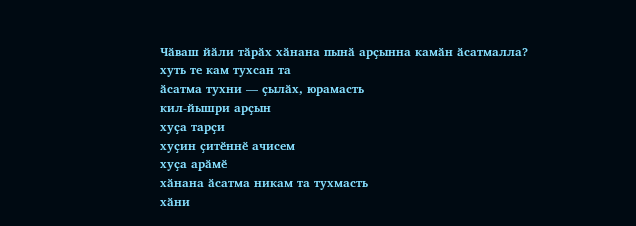Чӑваш йӑли тӑрӑх хӑнана пынӑ арҫынна камӑн ӑсатмалла?
хуть те кам тухсан та
ӑсатма тухни — ҫылӑх, юрамасть
кил-йышри арҫын
хуҫа тарҫи
хуҫин ҫитӗннӗ ачисем
хуҫа арӑмӗ
хӑнана ӑсатма никам та тухмасть
хӑни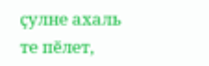ҫулне ахаль те пӗлет,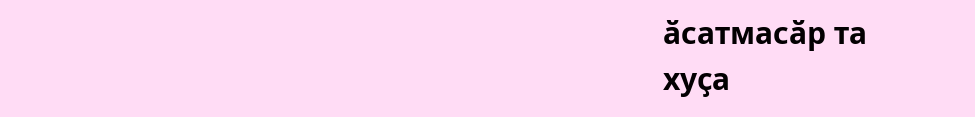ӑсатмасӑр та
хуҫа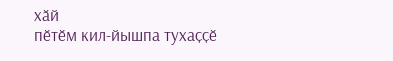хӑй
пӗтӗм кил-йышпа тухаҫҫӗ